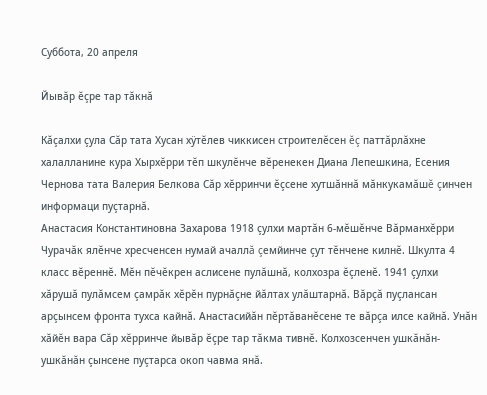Суббота, 20 апреля

Йывăр ĕçре тар тăкнă

Кăçалхи çула Сăр тата Хусан хÿтĕлев чиккисен строителĕсен ĕç паттăрлăхне халалланине кура Хырхĕрри тĕп шкулĕнче вĕренекен Диана Лепешкина, Есения Чернова тата Валерия Белкова Сăр хĕрринчи ĕçсене хутшăннă мăнкукамăшĕ çинчен информаци пуçтарнă.
Анастасия Константиновна Захарова 1918 çулхи мартăн 6-мĕшĕнче Вăрманхĕрри Чурачăк ялĕнче хресченсен нумай ачаллă çемйинче çут тĕнчене килнĕ. Шкулта 4 класс вĕреннĕ. Мĕн пĕчĕкрен аслисене пулăшнă, колхозра ĕçленĕ. 1941 çулхи хăрушă пулăмсем çамрăк хĕрĕн пурнăçне йăлтах улăштарнă. Вăрçă пуçлансан арçынсем фронта тухса кайнă. Анастасийăн пĕртăванĕсене те вăрçа илсе кайнă. Унăн хăйĕн вара Сăр хĕрринче йывăр ĕçре тар тăкма тивнĕ. Колхозсенчен ушкăнăн-ушкăнăн çынсене пуçтарса окоп чавма янă.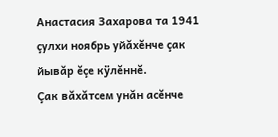Анастасия Захарова та 1941 çулхи ноябрь уйăхĕнче çак йывăр ĕçе кÿлĕннĕ.
Çак вăхăтсем унăн асĕнче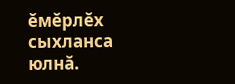ĕмĕрлĕх сыхланса юлнă.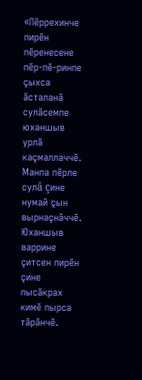«Пĕррехинче пирĕн пĕренесене пĕр-пĕ-ринпе çыхса ăсталанă сулăсемпе юханшыв урлă каçмаллаччĕ. Манпа пĕрле сулă çине нумай çын вырнаçнăччĕ. Юханшыв варрине çитсен пирĕн çине пысăкрах кимĕ пырса тăрăнчĕ.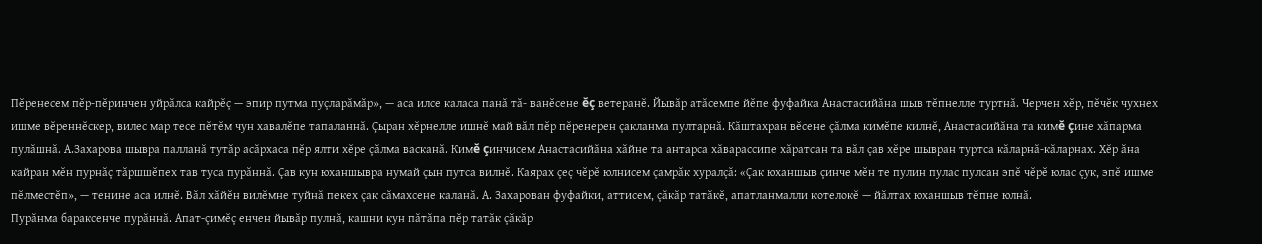Пĕренесем пĕр-пĕринчен уйрăлса кайрĕç — эпир путма пуçларăмăр», — аса илсе каласа панă тă- ванĕсене ĕç ветеранĕ. Йывăр атăсемпе йĕпе фуфайка Анастасийăна шыв тĕпнелле туртнă. Черчен хĕр, пĕчĕк чухнех ишме вĕреннĕскер, вилес мар тесе пĕтĕм чун хавалĕпе тапаланнă. Çыран хĕрнелле ишнĕ май вăл пĕр пĕренерен çакланма пултарнă. Кăштахран вĕсене çăлма кимĕпе килнĕ, Анастасийăна та кимĕ çине хăпарма пулăшнă. А.Захарова шывра палланă тутăр асăрхаса пĕр ялти хĕре çăлма васканă. Кимĕ çинчисем Анастасийăна хăйне та антарса хăварассипе хăратсан та вăл çав хĕре шывран туртса кăларнă-кăларнах. Хĕр ăна кайран мĕн пурнăç тăршшĕпех тав туса пурăннă. Çав кун юханшывра нумай çын путса вилнĕ. Каярах çеç чĕрĕ юлнисем çамрăк хуралçă: «Çак юханшыв çинче мĕн те пулин пулас пулсан эпĕ чĕрĕ юлас çук, эпĕ ишме пĕлместĕп», — тенине аса илнĕ. Вăл хăйĕн вилĕмне туйнă пекех çак сăмахсене каланă. А. Захарован фуфайки, аттисем, çăкăр татăкĕ, апатланмалли котелокĕ — йăлтах юханшыв тĕпне юлнă.
Пурăнма бараксенче пурăннă. Апат-çимĕç енчен йывăр пулнă, кашни кун пăтăпа пĕр татăк çăкăр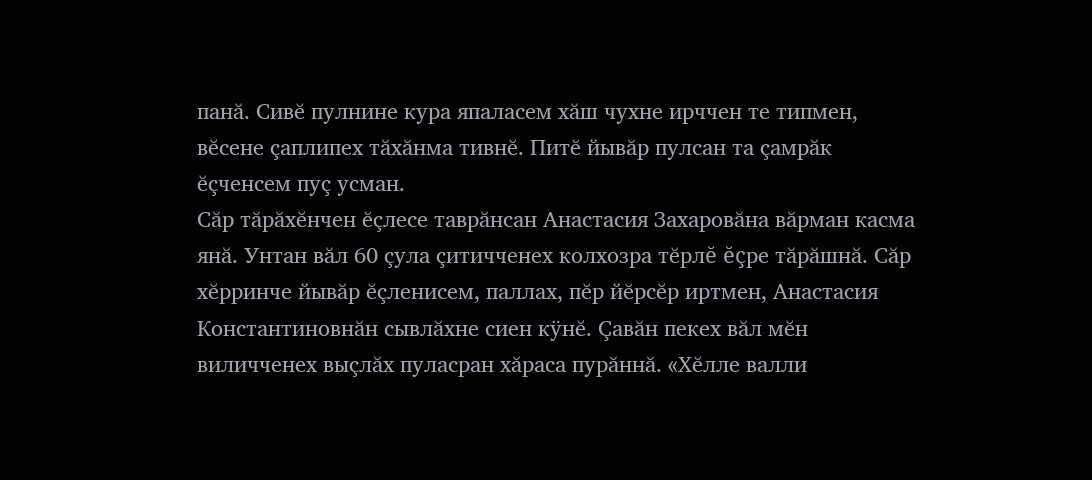панă. Сивĕ пулнине кура япаласем хăш чухне ирччен те типмен, вĕсене çаплипех тăхăнма тивнĕ. Питĕ йывăр пулсан та çамрăк ĕçченсем пуç усман.
Сăр тăрăхĕнчен ĕçлесе таврăнсан Анастасия Захаровăна вăрман касма янă. Унтан вăл 60 çула çитичченех колхозра тĕрлĕ ĕçре тăрăшнă. Сăр хĕрринче йывăр ĕçленисем, паллах, пĕр йĕрсĕр иртмен, Анастасия Константиновнăн сывлăхне сиен кÿнĕ. Çавăн пекех вăл мĕн виличченех выçлăх пуласран хăраса пурăннă. «Хĕлле валли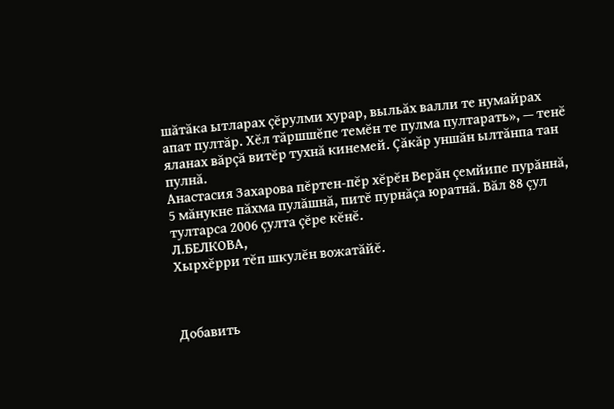шăтăка ытларах çĕрулми хурар, выльăх валли те нумайрах апат пултăр. Хĕл тăршшĕпе темĕн те пулма пултарать», — тенĕ яланах вăрçă витĕр тухнă кинемей. Çăкăр уншăн ылтăнпа тан пулнă.
Анастасия Захарова пĕртен-пĕр хĕрĕн Верăн çемйипе пурăннă, 5 мăнукне пăхма пулăшнă, питĕ пурнăçа юратнă. Вăл 88 çул тултарса 2006 çулта çĕре кĕнĕ.
Л.БЕЛКОВА,
Хырхĕрри тĕп шкулĕн вожатăйĕ.



Добавить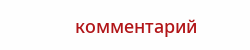комментарий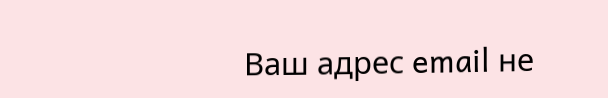Ваш адрес email не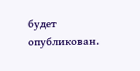будет опубликован.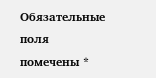Обязательные поля помечены *